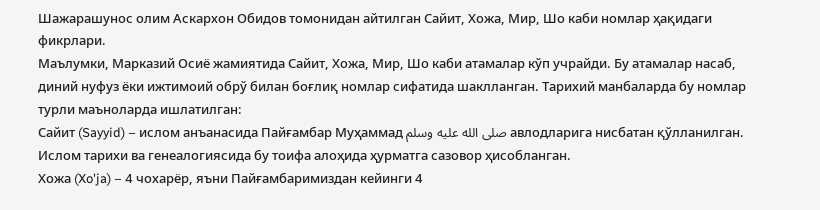Шажарашунос олим Аскархон Обидов томонидан айтилган Сайит, Хожа, Мир, Шо каби номлар ҳақидаги фикрлари.
Маълумки, Марказий Осиё жамиятида Сайит, Хожа, Мир, Шо каби атамалар кўп учрайди. Бу атамалар насаб, диний нуфуз ёки ижтимоий обрў билан боғлиқ номлар сифатида шаклланган. Тарихий манбаларда бу номлар турли маъноларда ишлатилган:
Сайит (Sayyid) – ислом анъанасида Пайғамбар Муҳаммад صلى الله عليه وسلم авлодларига нисбатан қўлланилган. Ислом тарихи ва генеалогиясида бу тоифа алоҳида ҳурматга сазовор ҳисобланган.
Хожа (Xo'ja) – 4 чохарёр, яъни Пайғамбаримиздан кейинги 4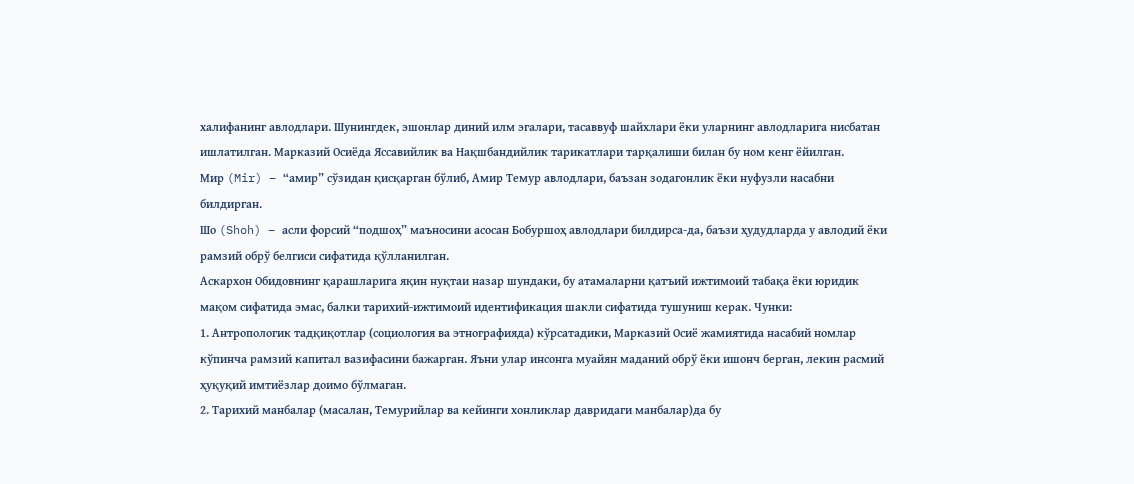халифанинг авлодлари. Шунингдек, эшонлар диний илм эгалари, тасаввуф шайхлари ёки уларнинг авлодларига нисбатан ишлатилган. Марказий Осиёда Яссавийлик ва Нақшбандийлик тарикатлари тарқалиши билан бу ном кенг ёйилган.
Мир (Mir) – “амир” сўзидан қисқарган бўлиб, Амир Темур авлодлари, баъзан зодагонлик ёки нуфузли насабни билдирган.
Шо (Shoh) – асли форсий “подшоҳ” маъносини асосан Бобуршоҳ авлодлари билдирса-да, баъзи ҳудудларда у авлодий ёки рамзий обрў белгиси сифатида қўлланилган.
Аскархон Обидовнинг қарашларига яқин нуқтаи назар шундаки, бу атамаларни қатъий ижтимоий табақа ёки юридик мақом сифатида эмас, балки тарихий-ижтимоий идентификация шакли сифатида тушуниш керак. Чунки:
1. Антропологик тадқиқотлар (социология ва этнографияда) кўрсатадики, Марказий Осиё жамиятида насабий номлар кўпинча рамзий капитал вазифасини бажарган. Яъни улар инсонга муайян маданий обрў ёки ишонч берган, лекин расмий ҳуқуқий имтиёзлар доимо бўлмаган.
2. Тарихий манбалар (масалан, Темурийлар ва кейинги хонликлар давридаги манбалар)да бу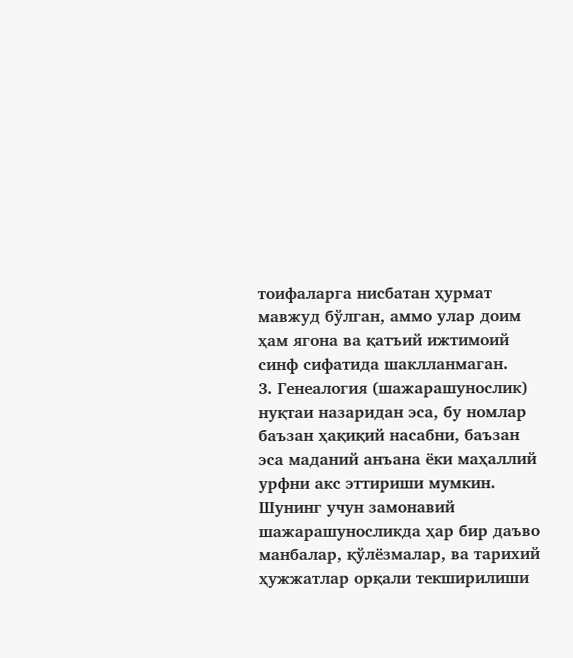тоифаларга нисбатан ҳурмат мавжуд бўлган, аммо улар доим ҳам ягона ва қатъий ижтимоий синф сифатида шаклланмаган.
3. Генеалогия (шажарашунослик) нуқтаи назаридан эса, бу номлар баъзан ҳақиқий насабни, баъзан эса маданий анъана ёки маҳаллий урфни акс эттириши мумкин. Шунинг учун замонавий шажарашуносликда ҳар бир даъво манбалар, қўлёзмалар, ва тарихий ҳужжатлар орқали текширилиши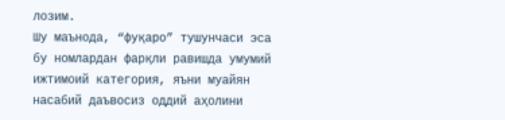лозим.
Шу маънода, “фуқаро” тушунчаси эса бу номлардан фарқли равишда умумий ижтимоий категория, яъни муайян насабий даъвосиз оддий аҳолини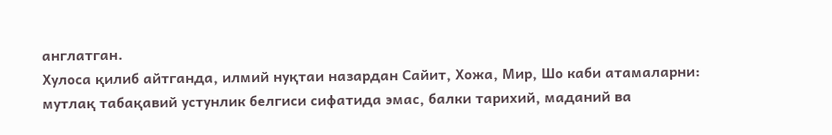англатган.
Хулоса қилиб айтганда, илмий нуқтаи назардан Сайит, Хожа, Мир, Шо каби атамаларни: мутлақ табақавий устунлик белгиси сифатида эмас, балки тарихий, маданий ва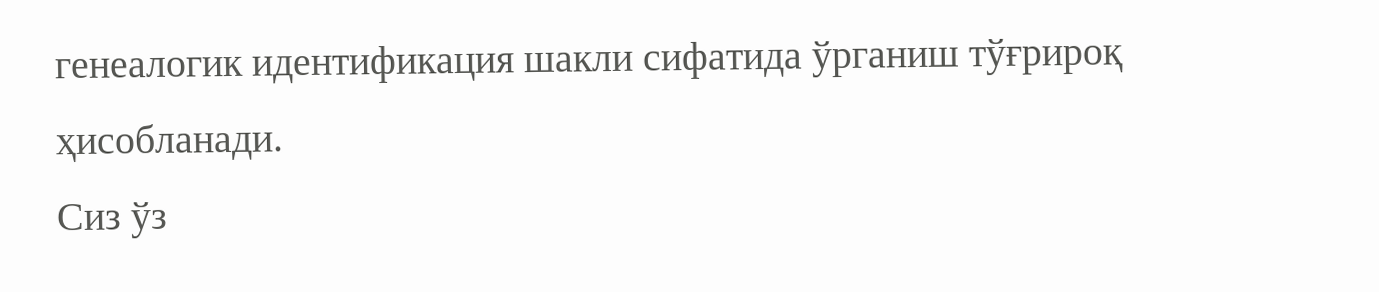генеалогик идентификация шакли сифатида ўрганиш тўғрироқ ҳисобланади.
Сиз ўз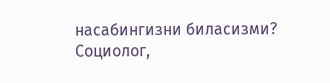насабингизни биласизми?
Социолог,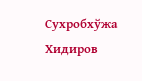Сухробхўжа Хидиров